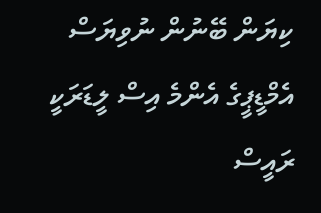ކިޔަން ބޭނުން ނުވިޔަސް އެމްޑީޕީގެ އެންމެ އިސް ލީޑަރަކީ ރައީސް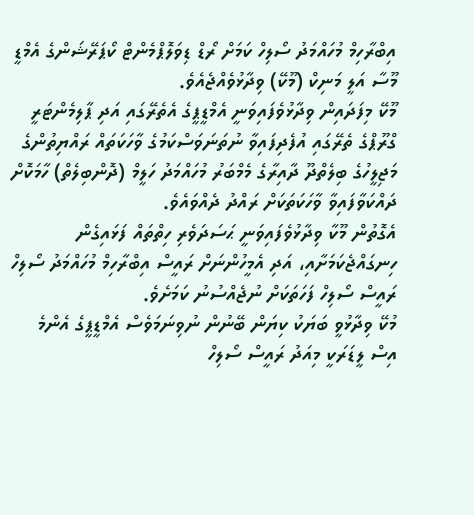އިބްރާހިމް މުހައްމަދު ސޯލިހް ކަމަށް ރޯޑް ޑިވަލޮޕްމެންޓް ކޯޕަރޭޝަންގެ އެމްޑީ މޫސާ އަލީ މަނިކް (މޫކޭ) ވިދާޅުވެއްޖެއެވެ.
މޫކޭ މިފަދައިން ވިދާޅުވެފައިވަނީ އެމްޑީޕީގެ އެތެރޭގައި އަދި ޕާލިމެންޓަރީ ގްރޫޕްގެ ތެރޭގައި އުފެދިފައިވާ ނުތަނަވަސްކަމުގެ ވާހަކަތައް ރައްޔިތުންގެ މަޖިލީހުގެ ބިލެތްދޫ ދާއިރާގެ މެމްބަރު މުހައްމަދު ހަލީމް (ދޮންބިލެތް) ހާމަކޮށް ދައްކަވާފައިވާ ވާހަކަތަކަށް ރައްދު ދެއްވައެވެ.
އެގޮތުން މޫކާ ވިދާޅުވެފައިވަނީ ޙަސަދަވެރި ހިތްތައް ފަޅައިގެން ހިނގައްޖެކަމަށާއި، އަދި އެމީހުންނަށް ރައީސް އިބްރާހިމް މުހައްމަދު ސޯލިހް ރައީސް ސޯލިހް ފަހަތަކަށް ނުޖެއްސުނު ކަމަށެވެ.
މުކޭ ވިދާޅުވީ ބަޔަކު ކިޔަން ބޭނުން ނުވިނަމަވެސް އެމްޑީޕީގެ އެންމެ އިސް ލީޑަރަކީ މިއަދު ރައީސް ސޯލިހް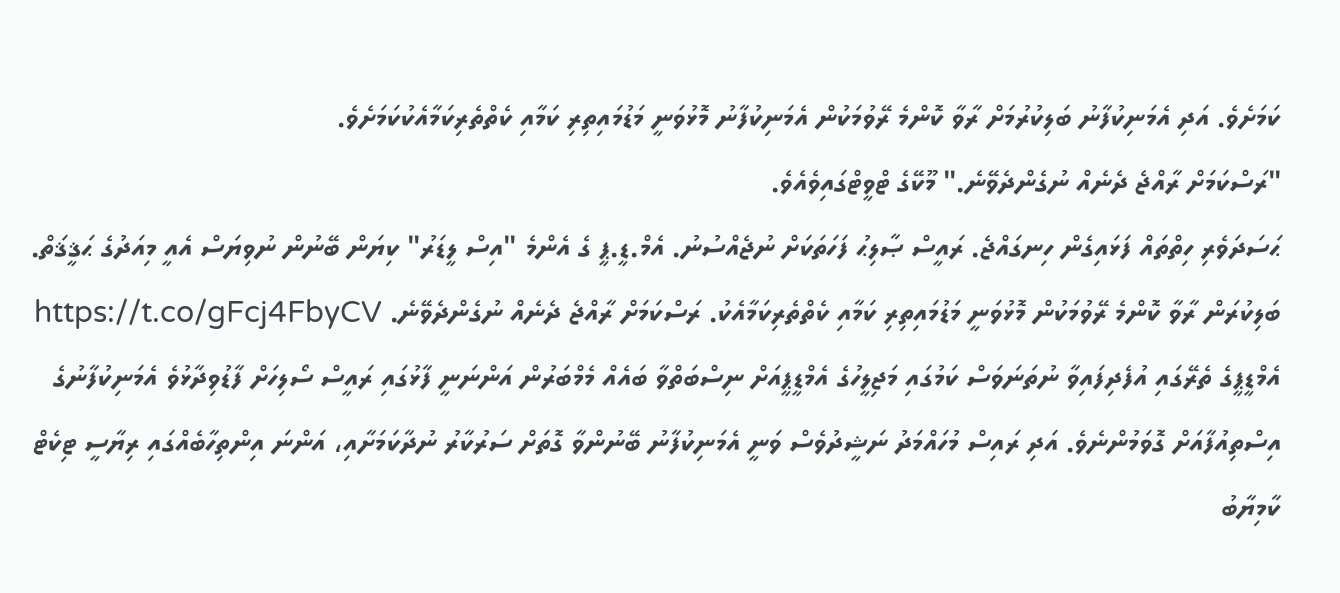ކަމަށެވެ. އަދި އެމަނިކުފާނު ބަލިކުރުމަށް ރާވާ ކޮންމެ ރޭވުމަކުން އެމަނިކުފާނު މޮޅުވަނީ މަޑުމައިތިރި ކަމާއި ކެތްތެރިކަމާއެކުކަމަށެވެ.
"ރަސްކަމަށް ރާއްޖެ ދެނެއް ނުގެންދެވޭނެ." މޫކޭގެ ޓްވީޓްގައިވެއެވެ.
ޙަސަދަވެރި ހިތްތައް ފަޅައިގެން ހިނގައްޖެ. ރައީސް ޞާލިޙު ފަހަތަކަށް ނުޖެއްސުނު. އެމް.ޑީ.ޕީ ގެ އެންމެ "އިސް ލީޑަރު" ކިޔަން ބޭނުން ނުވިޔަސް އެއީ މިއަދުގެ ޙަޤީޤަތް. ބަލިކުރަން ރާވާ ކޮންމެ ރޭވުމަކުން މޮޅުވަނީ މަޑުމައިތިރި ކަމާއި ކެތްތެރިކަމާއެކު. ރަސްކަމަށް ރާއްޖެ ދެނެއް ނުގެންދެވޭނެ. https://t.co/gFcj4FbyCV
އެމްޑީޕީގެ ތެރޭގައި އުފެދިފައިވާ ނުތަނަވަސް ކަމުގައި މަޖިލީހުގެ އެމްޑީޕީއަށް ނިސްބަތްވާ ބައެއް މެމްބަރުން އަންނަނީ ފާޅުގައި ރައީސް ސޯލިހަށް ފާޑުވިދާޅުވެ އެމަނިކުފާނުގެ އިސްތިއުފާއަށް ގޮވަމުންނެވެ. އަދި ރައިސް މުހައްމަދު ނަޝީދުވެސް ވަނީ އެމަނިކުފާނު ބޭނުންވާ ގޮތަށް ސަރުކާރު ނުދާކަމަށާއި، އަންނަ އިންތިހާބެއްގައި ރިޔާސީ ޓިކެޓް ކާމިޔާބު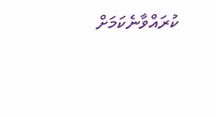ކުރައްވާނެކަމަށް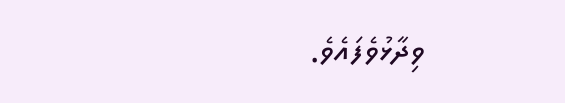ވިދާޅުވެފައެވެ.